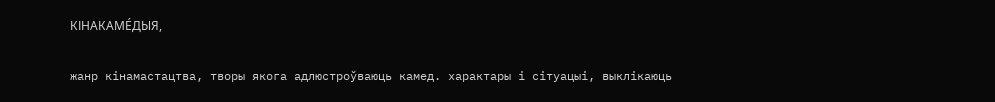КІНАКАМЕ́ДЫЯ,

жанр кінамастацтва, творы якога адлюстроўваюць камед. характары і сітуацыі, выклікаюць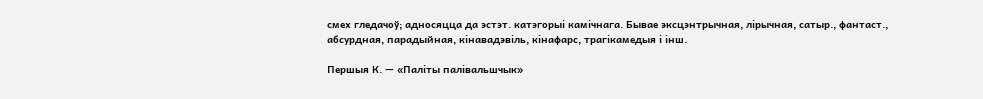смех гледачоў; адносяцца да эстэт. катэгорыі камічнага. Бывае эксцэнтрычная, лірычная, сатыр., фантаст., абсурдная, парадыйная, кінавадэвіль, кінафарс, трагікамедыя і інш.

Першыя К. — «Паліты палівальшчык»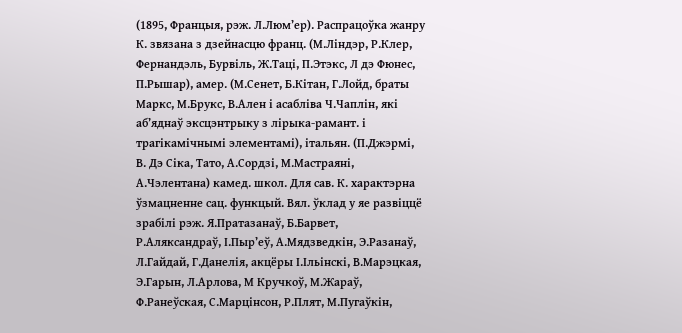(1895, Францыя, рэж. Л.Люм’ер). Распрацоўка жанру К. звязана з дзейнасцю франц. (М.Ліндэр, Р.Клер, Фернандэль, Бурвіль, Ж.Таці, П.Этэкс, Л дэ Фюнес, П.Рышар), амер. (М.Сенет, Б.Кітан, Г.Лойд, браты Маркс, М.Брукс, В.Ален і асабліва Ч.Чаплін, які аб’яднаў эксцэнтрыку з лірыка-рамант. і трагікамічнымі элементамі), італьян. (П.Джэрмі, В. Дэ Сіка, Тато, А.Сордзі, М.Мастраяні, А.Чэлентана) камед. школ. Для сав. К. характэрна ўзмацненне сац. функцый. Вял. ўклад у яе развіццё зрабілі рэж. Я.Пратазанаў, Б.Барвет, Р.Аляксандраў, І.Пыр’еў, А.Мядзведкін, Э.Разанаў, Л.Гайдай, Г.Данелія, акцёры І.Ільінскі, В.Марэцкая, Э.Гарын, Л.Арлова, М Кручкоў, М.Жараў, Ф.Ранеўская, С.Марцінсон, Р.Плят, М.Пугаўкін,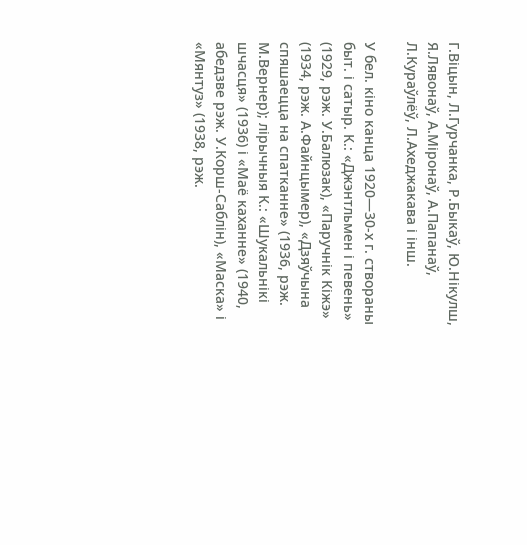Г.Віцын, Л.Гурчанка, Р.Быкаў, Ю.Нікулш, Я.Лявонаў, А.Міронаў, А.Папанаў, Л.Кураўлёў, Л.Ахеджакава і інш.

У бел. кіно канца 1920—30-х г. створаны быт. і сатыр. К.: «Джэнтльмен і певень» (1929, рэж. У.Балюзак), «Паручнік Кіжэ» (1934, рэж. А.Файнцымер), «Дзяўчына спяшаецца на спатканне» (1936, рэж. М.Вернер); лірычныя К.: «Шукальнікі шчасця» (1936) і «Маё каханне» (1940, абедзве рэж. У.Корш-Саблін), «Маска» і «Мянтуз» (1938, рэж.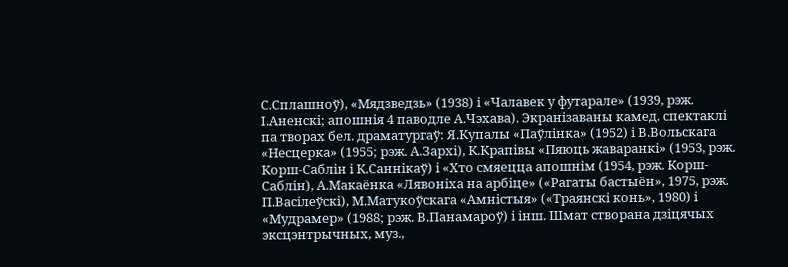С.Сплашноў), «Мядзведзь» (1938) і «Чалавек у футарале» (1939, рэж. І.Аненскі; апошнія 4 паводле А.Чэхава). Экранізаваны камед. спектаклі па творах бел. драматургаў: Я.Купалы «Паўлінка» (1952) і В.Вольскага «Несцерка» (1955; рэж. А.Зархі), К.Крапівы «Пяюць жаваранкі» (1953, рэж. Корш-Саблін і К.Саннікаў) і «Хто смяецца апошнім (1954, рэж. Корш-Саблін), А.Макаёнка «Лявоніха на арбіце» («Рагаты бастыён», 1975, рэж. П.Васілеўскі), М.Матукоўскага «Амністыя» («Траянскі конь», 1980) і «Мудрамер» (1988; рэж. В.Панамароў) і інш. Шмат створана дзіцячых эксцэнтрычных, муз.,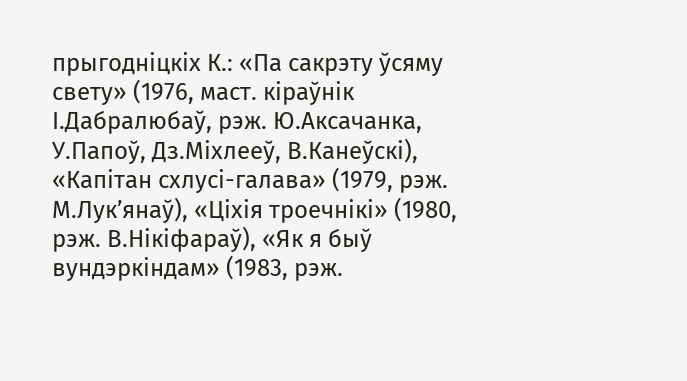прыгодніцкіх К.: «Па сакрэту ўсяму свету» (1976, маст. кіраўнік І.Дабралюбаў, рэж. Ю.Аксачанка, У.Папоў, Дз.Міхлееў, В.Канеўскі), «Капітан схлусі-галава» (1979, рэж. М.Лук’янаў), «Ціхія троечнікі» (1980, рэж. В.Нікіфараў), «Як я быў вундэркіндам» (1983, рэж.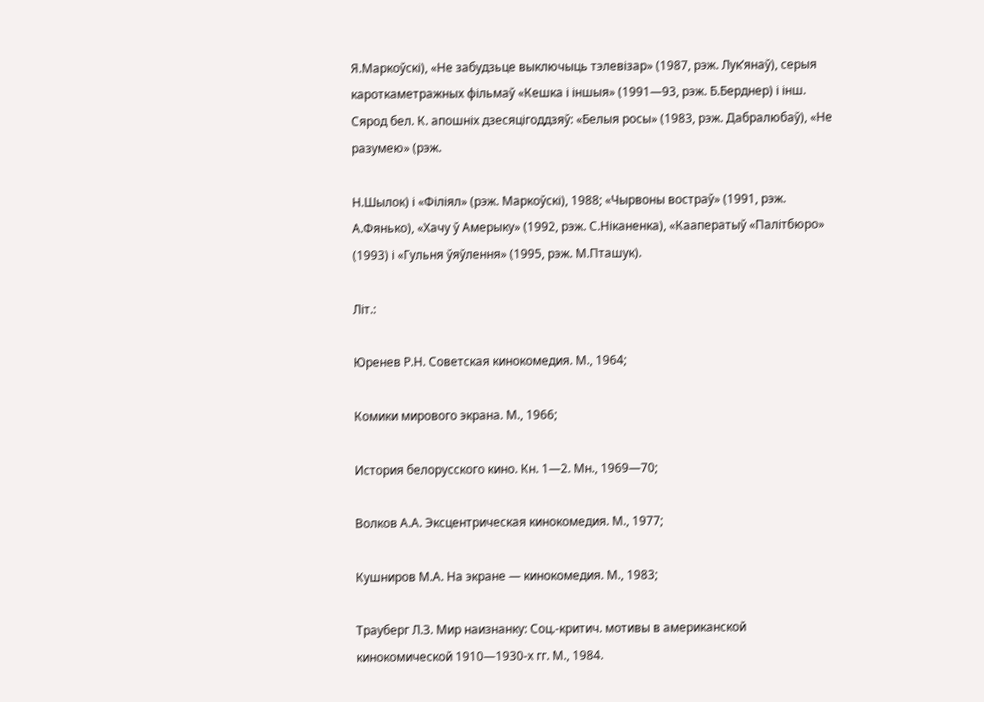Я.Маркоўскі), «Не забудзьце выключыць тэлевізар» (1987, рэж. Лук’янаў), серыя кароткаметражных фільмаў «Кешка і іншыя» (1991—93, рэж. Б.Берднер) і інш. Сярод бел. К. апошніх дзесяцігоддзяў: «Белыя росы» (1983, рэж. Дабралюбаў), «Не разумею» (рэж.

Н.Шылок) і «Філіял» (рэж. Маркоўскі), 1988; «Чырвоны востраў» (1991, рэж. А.Фянько), «Хачу ў Амерыку» (1992, рэж. С.Ніканенка), «Кааператыў «Палітбюро» (1993) і «Гульня ўяўлення» (1995, рэж. М.Пташук).

Літ.:

Юренев Р.Н. Советская кинокомедия. М., 1964;

Комики мирового экрана. М., 1966;

История белорусского кино. Кн. 1—2. Мн., 1969—70;

Волков А.А. Эксцентрическая кинокомедия. М., 1977;

Кушниров М.А. На экране — кинокомедия. М., 1983;

Трауберг Л.З. Мир наизнанку: Соц.-критич. мотивы в американской кинокомической 1910—1930-х гг. М., 1984.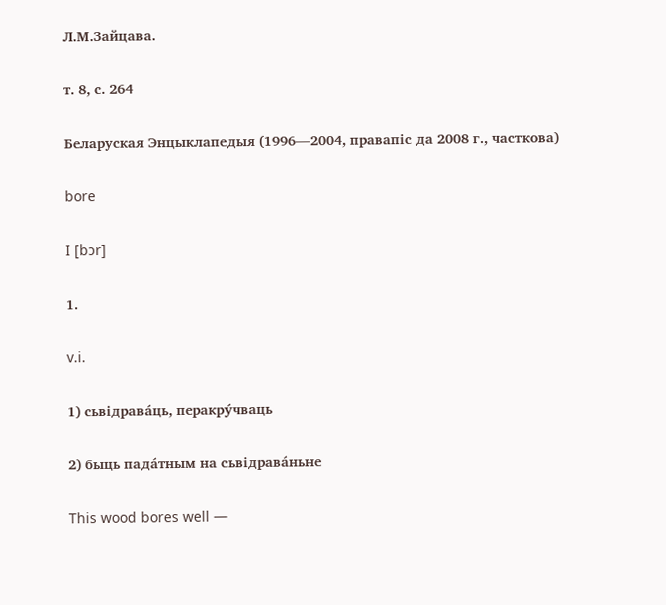Л.М.Зайцава.

т. 8, с. 264

Беларуская Энцыклапедыя (1996—2004, правапіс да 2008 г., часткова)

bore

I [bɔr]

1.

v.i.

1) сьвідрава́ць, перакру́чваць

2) быць пада́тным на сьвідрава́ньне

This wood bores well —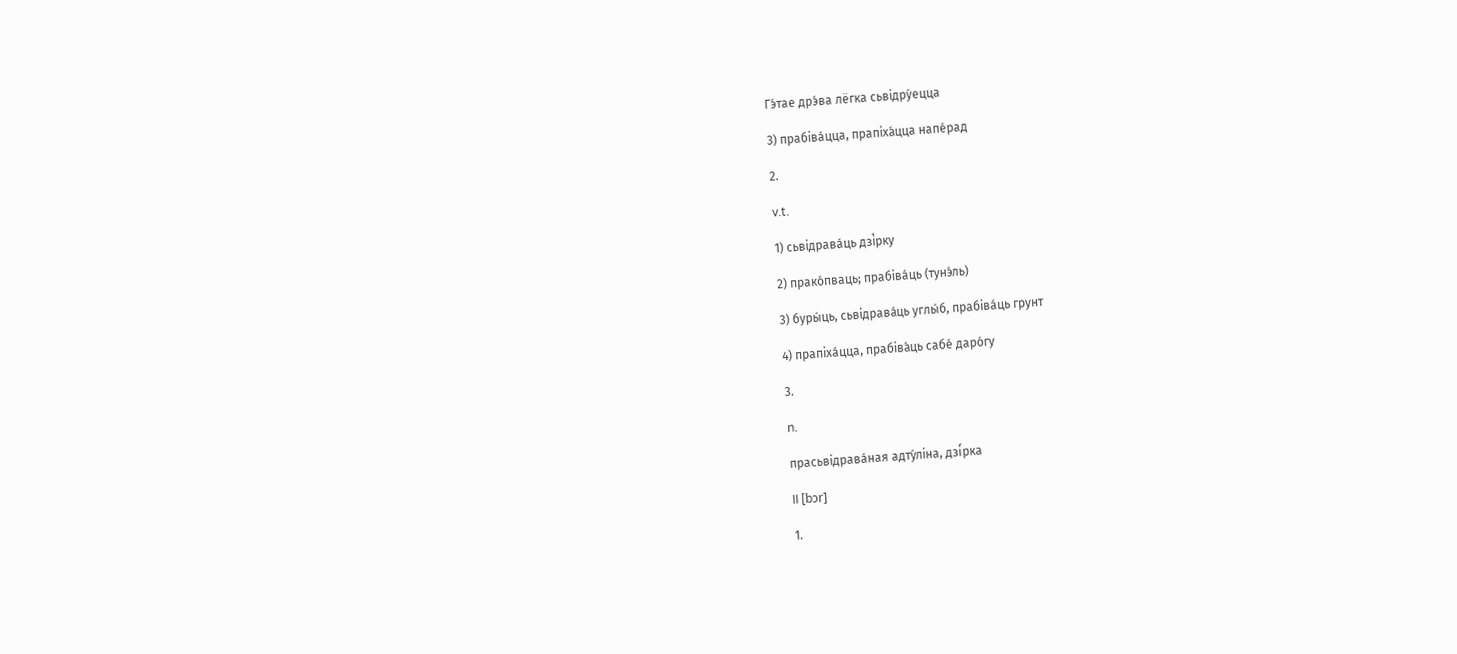Гэ́тае дрэ́ва лёгка сьвідру́ецца

3) прабіва́цца, прапіха́цца напе́рад

2.

v.t.

1) сьвідрава́ць дзі́рку

2) прако́пваць; прабіва́ць (тунэ́ль)

3) буры́ць, сьвідрава́ць углы́б, прабіва́ць грунт

4) прапіха́цца, прабіва́ць сабе́ даро́гу

3.

n.

прасьвідрава́ная адту́ліна, дзі́рка

II [bɔr]

1.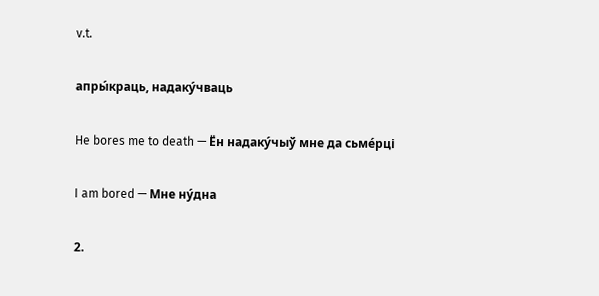v.t.

апры́краць, надаку́чваць

He bores me to death — Ён надаку́чыў мне да сьме́рці

I am bored — Мне ну́дна

2.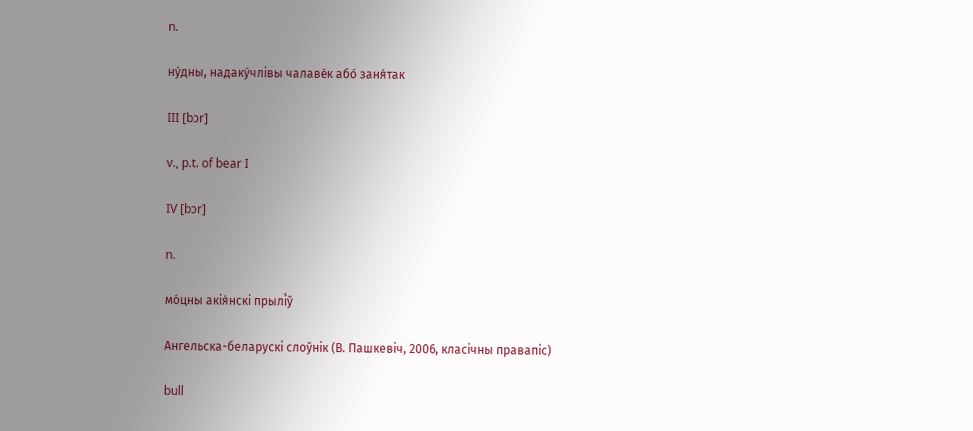n.

ну́дны, надаку́члівы чалаве́к або́ заня́так

III [bɔr]

v., p.t. of bear I

IV [bɔr]

n.

мо́цны акія́нскі прылі́ў

Ангельска-беларускі слоўнік (В. Пашкевіч, 2006, класічны правапіс)

bull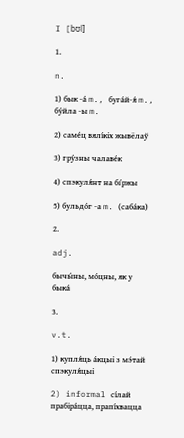I [bʊl]

1.

n.

1) бык -а́ m., буга́й-я́ m., бу́йла -ы m.

2) саме́ц вялі́кіх жывёлаў

3) гру́зны чалаве́к

4) спэкуля́нт на бі́ржы

5) бульдо́г -а m. (саба́ка)

2.

adj.

бычы́ны, мо́цны, як у быка́

3.

v.t.

1) купля́ць а́кцыі з мэ́тай спэкуля́цыі

2) informal сі́лай прабіра́цца, прапі́хвацца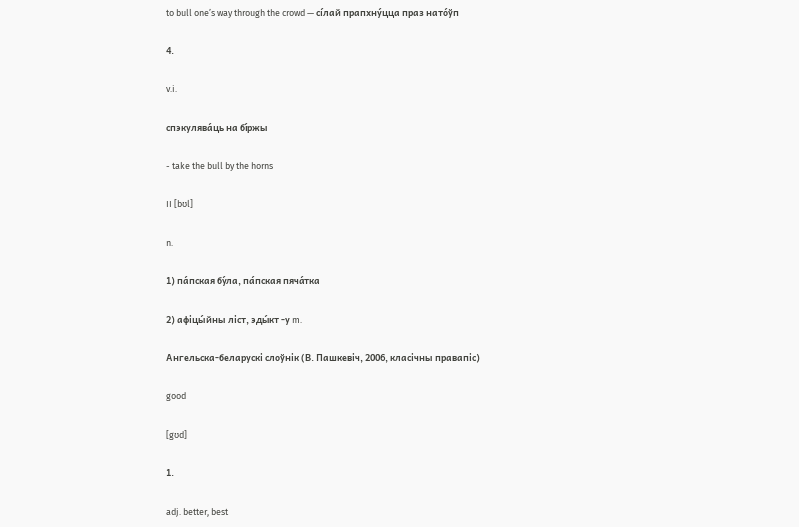to bull one’s way through the crowd — сі́лай прапхну́цца праз нато́ўп

4.

v.i.

спэкулява́ць на бі́ржы

- take the bull by the horns

II [bʊl]

n.

1) па́пская бу́ла, па́пская пяча́тка

2) афіцы́йны ліст, эды́кт -у m.

Ангельска-беларускі слоўнік (В. Пашкевіч, 2006, класічны правапіс)

good

[gʊd]

1.

adj. better, best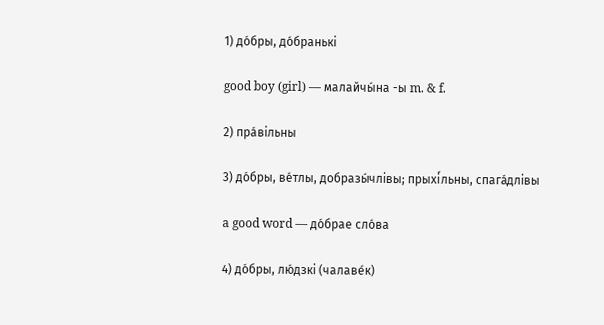1) до́бры, до́бранькі

good boy (girl) — малайчы́на -ы m. & f.

2) пра́вільны

3) до́бры, ве́тлы, добразы́члівы; прыхі́льны, спага́длівы

a good word — до́брае сло́ва

4) до́бры, лю́дзкі (чалаве́к)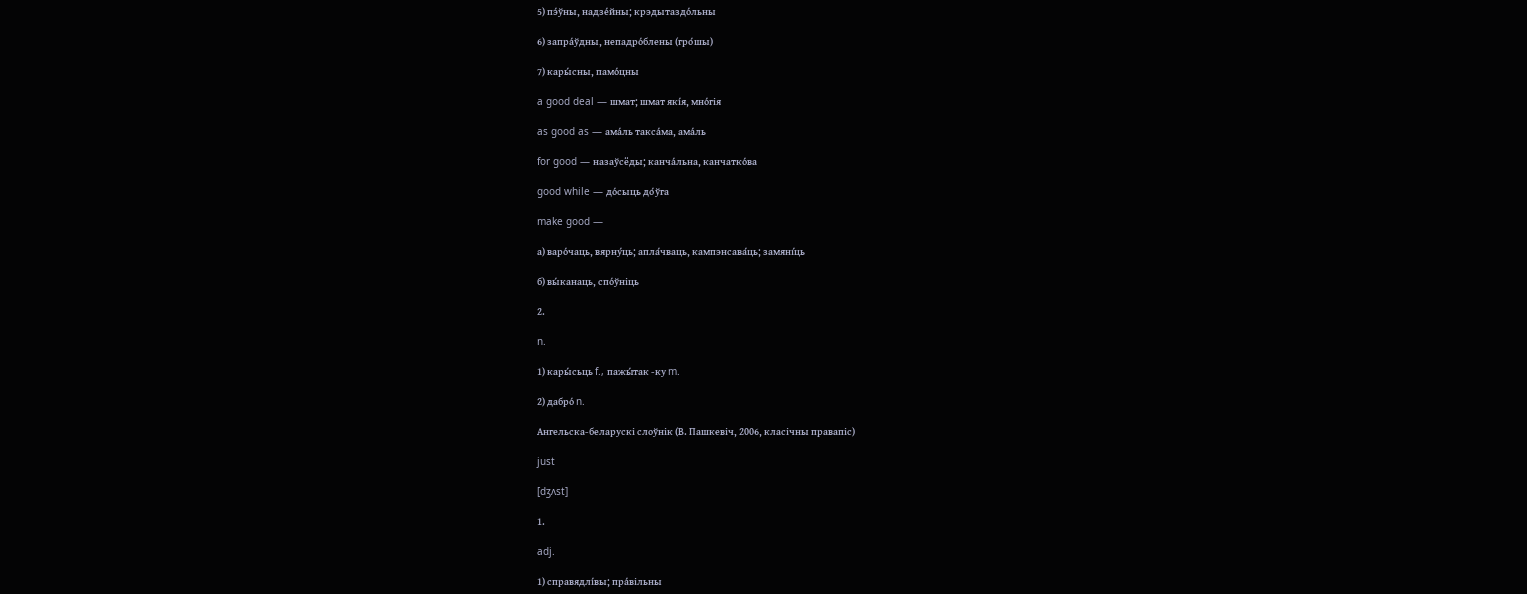5) пэ́ўны, надзе́йны; крэдытаздо́льны

6) запра́ўдны, непадро́блены (гро́шы)

7) кары́сны, памо́цны

a good deal — шмат; шмат які́я, мно́гія

as good as — ама́ль такса́ма, ама́ль

for good — назаўсёды; канча́льна, канчатко́ва

good while — до́сыць до́ўга

make good —

а) варо́чаць, вярну́ць; апла́чваць, кампэнсава́ць; замяні́ць

б) вы́канаць, спо́ўніць

2.

n.

1) кары́сьць f., пажы́так -ку m.

2) дабро́ n.

Ангельска-беларускі слоўнік (В. Пашкевіч, 2006, класічны правапіс)

just

[dʒʌst]

1.

adj.

1) справядлі́вы; пра́вільны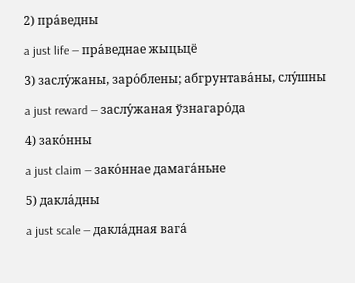2) пра́ведны

a just life — пра́веднае жыцьцё

3) заслу́жаны, заро́блены; абгрунтава́ны, слу́шны

a just reward — заслу́жаная ўзнагаро́да

4) зако́нны

a just claim — зако́ннае дамага́ньне

5) дакла́дны

a just scale — дакла́дная вага́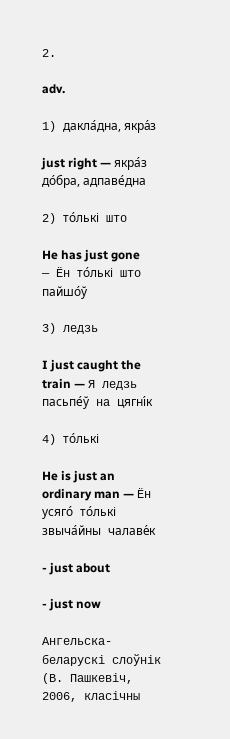2.

adv.

1) дакла́дна, якра́з

just right — якра́з до́бра, адпаве́дна

2) то́лькі што

He has just gone — Ён то́лькі што пайшо́ў

3) ледзь

I just caught the train — Я ледзь пасьпе́ў на цягні́к

4) то́лькі

He is just an ordinary man — Ён усяго́ то́лькі звыча́йны чалаве́к

- just about

- just now

Ангельска-беларускі слоўнік (В. Пашкевіч, 2006, класічны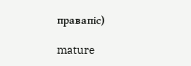правапіс)

mature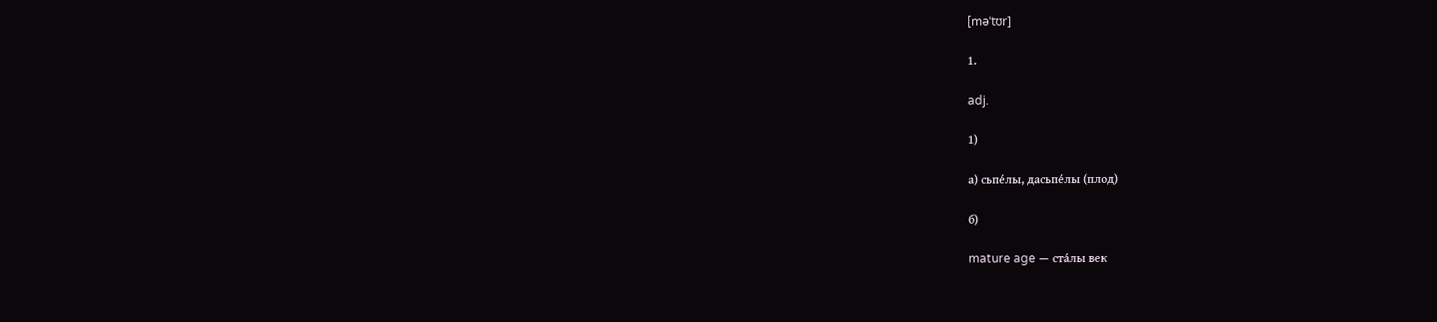[məˈtʊr]

1.

adj.

1)

а) сьпе́лы, дасьпе́лы (плод)

б)

mature age — ста́лы век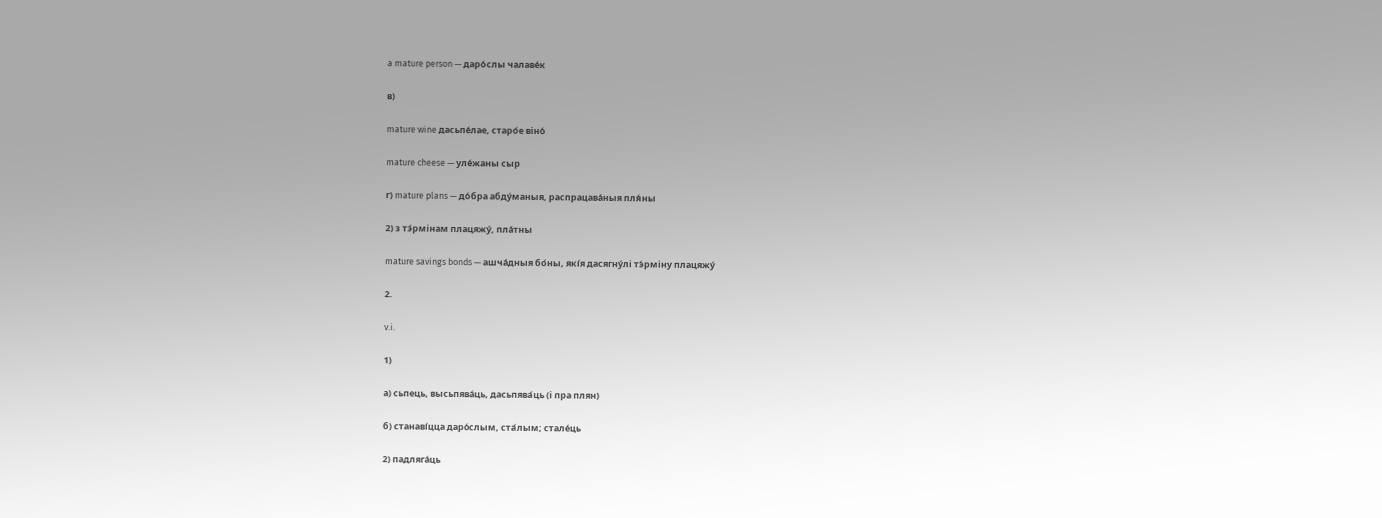a mature person — даро́слы чалаве́к

в)

mature wine дасьпе́лае, старо́е віно́

mature cheese — уле́жаны сыр

г) mature plans — до́бра абду́маныя, распрацава́ныя пля́ны

2) з тэ́рмінам плацяжу́, пла́тны

mature savings bonds — ашча́дныя бо́ны, які́я дасягну́лі тэ́рміну плацяжу́

2.

v.i.

1)

а) сьпець, высьпява́ць, дасьпява́ць (і пра плян)

б) станаві́цца даро́слым, ста́лым; стале́ць

2) падляга́ць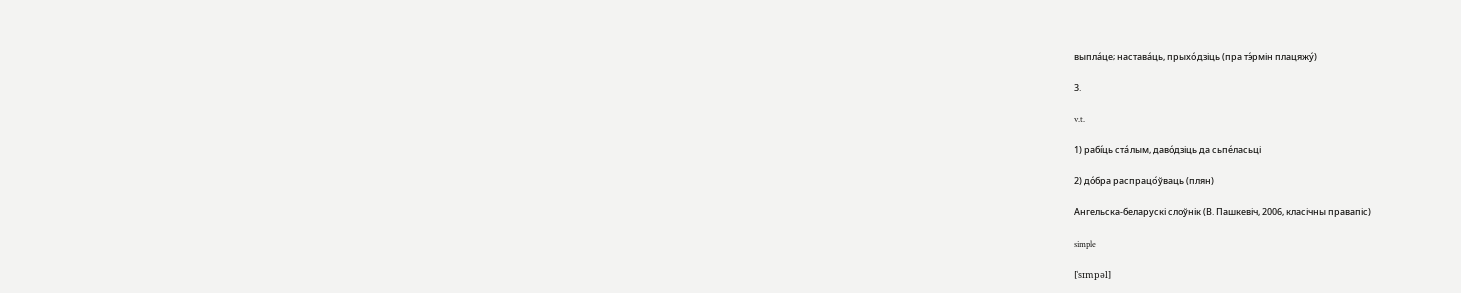выпла́це; настава́ць, прыхо́дзіць (пра тэ́рмін плацяжу́)

3.

v.t.

1) рабі́ць ста́лым, даво́дзіць да сьпе́ласьці

2) до́бра распрацо́ўваць (плян)

Ангельска-беларускі слоўнік (В. Пашкевіч, 2006, класічны правапіс)

simple

[ˈsɪmpəl]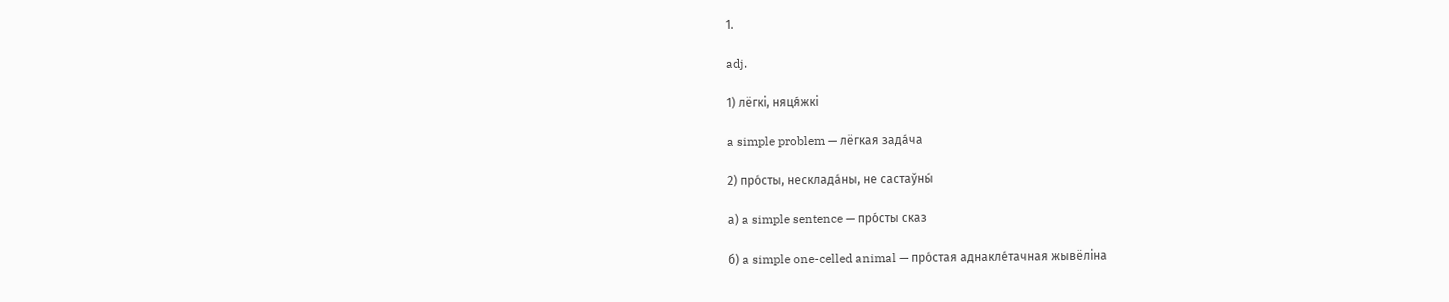1.

adj.

1) лёгкі, няця́жкі

a simple problem — лёгкая зада́ча

2) про́сты, несклада́ны, не састаўны́

а) a simple sentence — про́сты сказ

б) a simple one-celled animal — про́стая аднакле́тачная жывёліна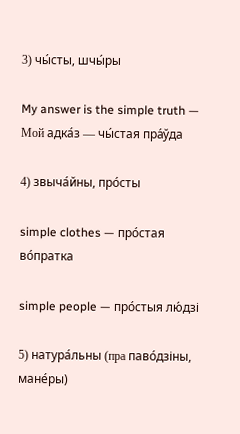3) чы́сты, шчы́ры

My answer is the simple truth — Мой адка́з — чы́стая пра́ўда

4) звыча́йны, про́сты

simple clothes — про́стая во́пратка

simple people — про́стыя лю́дзі

5) натура́льны (пра паво́дзіны, мане́ры)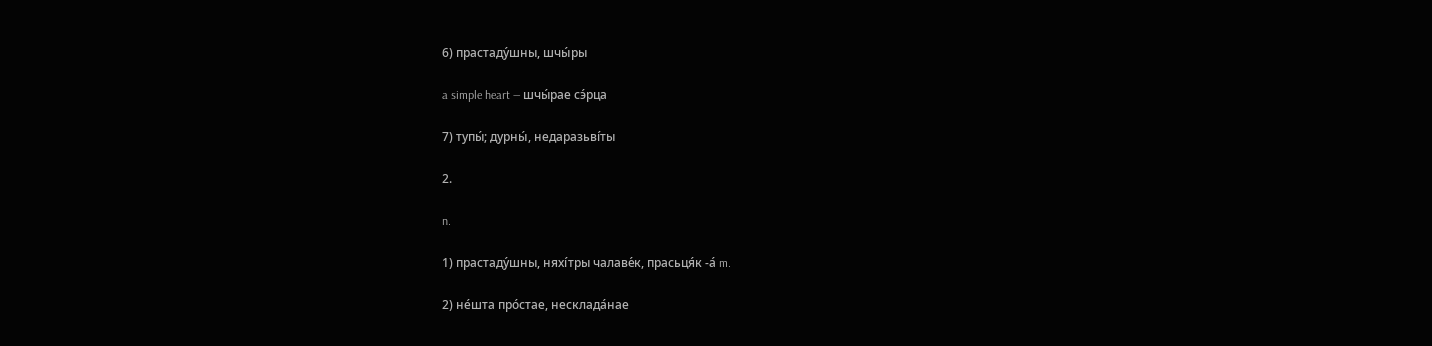6) прастаду́шны, шчы́ры

a simple heart — шчы́рае сэ́рца

7) тупы́; дурны́, недаразьві́ты

2.

n.

1) прастаду́шны, няхі́тры чалаве́к, прасьця́к -а́ m.

2) не́шта про́стае, несклада́нае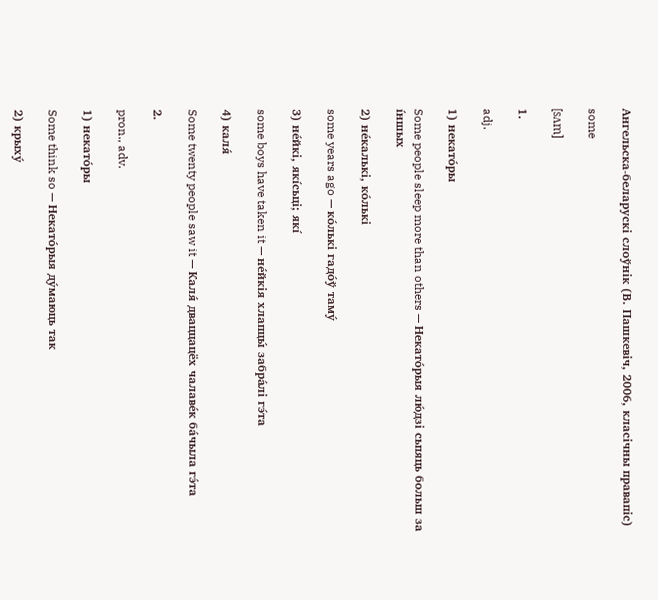Ангельска-беларускі слоўнік (В. Пашкевіч, 2006, класічны правапіс)

some

[sʌm]

1.

adj.

1) некато́ры

Some people sleep more than others — Некато́рыя лю́дзі сьпяць больш за і́ншых

2) не́калькі, ко́лькі

some years ago — ко́лькі гадо́ў таму́

3) не́йкі, які́сьці; які́

some boys have taken it — не́йкія хлапцы́ забра́лі гэ́та

4) каля́

Some twenty people saw it — Каля́ дваццацёх чалаве́к ба́чыла гэ́та

2.

pron., adv.

1) некато́ры

Some think so — Некато́рыя ду́маюць так

2) крыху́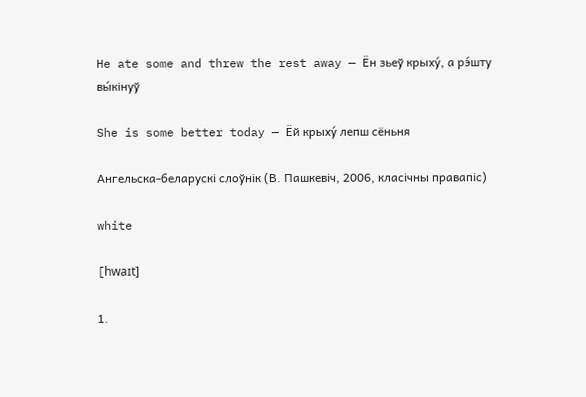He ate some and threw the rest away — Ён зьеў крыху́, а рэ́шту вы́кінуў

She is some better today — Ёй крыху́ лепш сёньня

Ангельска-беларускі слоўнік (В. Пашкевіч, 2006, класічны правапіс)

white

[hwaɪt]

1.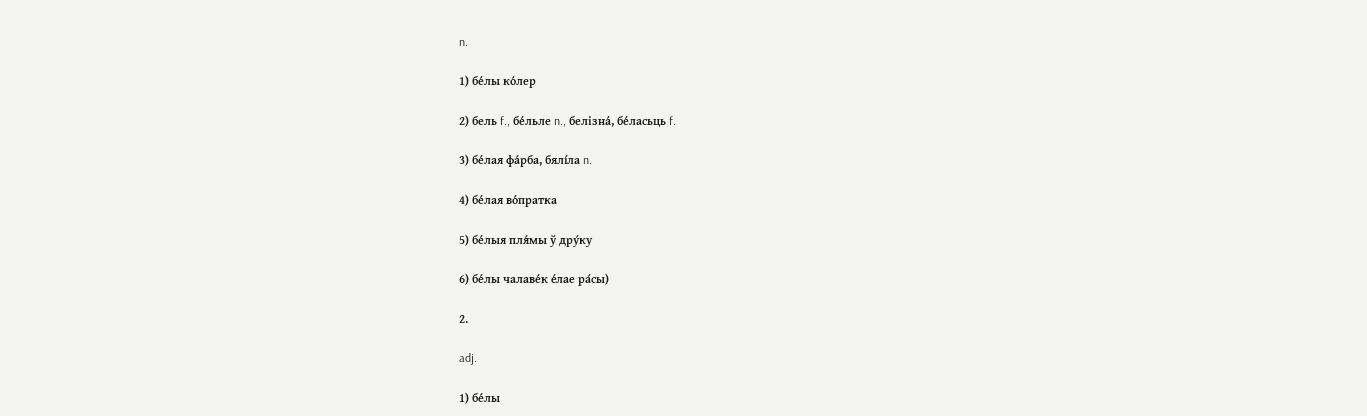n.

1) бе́лы ко́лер

2) бель f., бе́льле n., белізна́, бе́ласьць f.

3) бе́лая фа́рба, бялі́ла n.

4) бе́лая во́пратка

5) бе́лыя пля́мы ў дру́ку

6) бе́лы чалаве́к е́лае ра́сы)

2.

adj.

1) бе́лы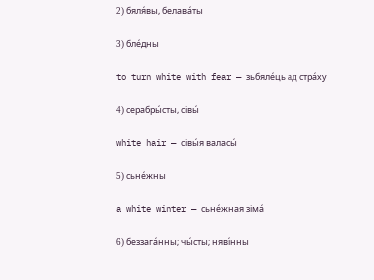2) бяля́вы, белава́ты

3) бле́дны

to turn white with fear — зьбяле́ць ад стра́ху

4) серабры́сты, сівы́

white hair — сівы́я валасы́

5) сьне́жны

a white winter — сьне́жная зіма́

6) беззага́нны; чы́сты; няві́нны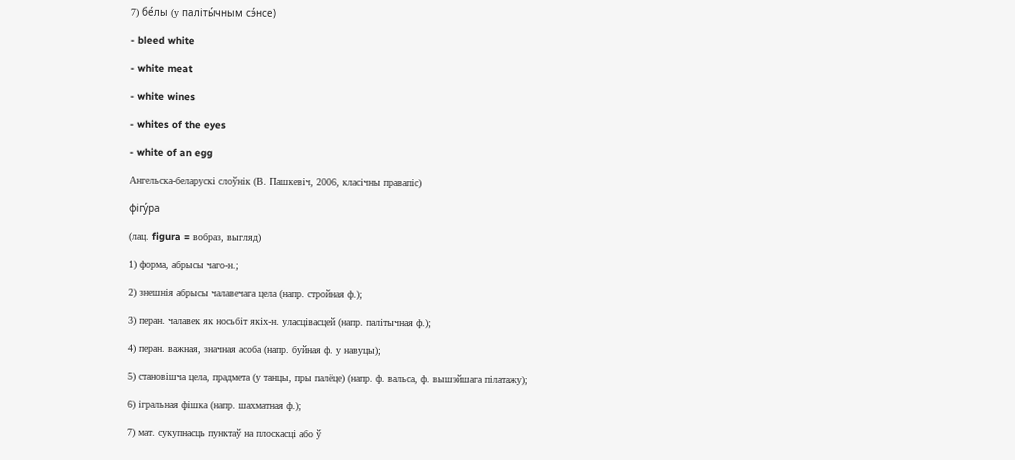7) бе́лы (у паліты́чным сэ́нсе)

- bleed white

- white meat

- white wines

- whites of the eyes

- white of an egg

Ангельска-беларускі слоўнік (В. Пашкевіч, 2006, класічны правапіс)

фігу́ра

(лац. figura = вобраз, выгляд)

1) форма, абрысы чаго-н.;

2) знешнія абрысы чалавечага цела (напр. стройная ф.);

3) перан. чалавек як носьбіт якіх-н. уласцівасцей (напр. палітычная ф.);

4) перан. важная, значная асоба (напр. буйная ф. у навуцы);

5) становішча цела, прадмета (у танцы, пры палёце) (напр. ф. вальса, ф. вышэйшага пілатажу);

6) ігральная фішка (напр. шахматная ф.);

7) мат. сукупнасць пунктаў на плоскасці або ў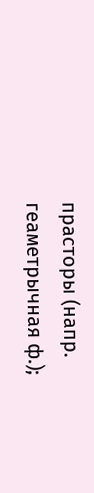прасторы (напр. геаметрычная ф.);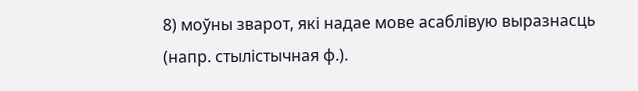8) моўны зварот, які надае мове асаблівую выразнасць (напр. стылістычная ф.).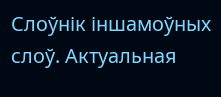Слоўнік іншамоўных слоў. Актуальная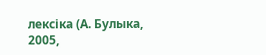лексіка (А. Булыка, 2005,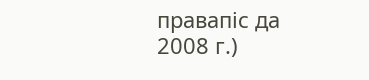правапіс да 2008 г.)